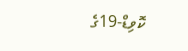ކޮވިޑް-19ގެ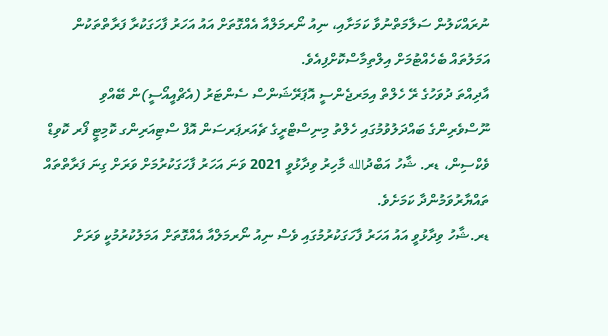ނުރައްކަލުން ސަލާމަތްނުވާ ކަމަށާއި، ނިއު ނޯރމަލްއާ އެއްގޮތަށް އައު އަހަރު ފާހަގަކުރާ ފަރާތްތަކުން އަމަލުތައް ބެހެއްޓުމަށް އިލްތިމާސްކޮށްފިއެވެ.
އާދިއްތަ ދުވަހުގެ ރޭ ހެލްތް އިމަރޖެންސީ އޮޕަރޭޝަންސް ސެންޓަރު (އެޗްއީއޯސީ)ން ބޭއްވި ނޫސްވެރިންގެ ބައްދަލުވުމުގައި ހެލްތު މިނިސްޓްރީގެ ޗެއަރޕަރސަން އޮފް ސްޓިއަރިންގ ކޮމިޓީ ފޯރ ކޮވިޑް ވެކްސިން، ޑރ. ޝާހު އަބްދުالله މާހިރު ވިދާޅުވީ 2021 ވަނަ އަހަރު ފާހަގަކުރުމަށް ވަރަށް ގިނަ ފަރާތްތައް ތައްޔާރުވަމުންދާ ކަމަށެވެ.
ޑރ.ޝާހު ވިދާޅުވީ އައު އަހަރު ފާހަގަކުރުމުގައި ވެސް ނިއު ނޯރމަލްއާ އެއްގޮތަށް އަމަލުކުރުމުކީ ވަރަށް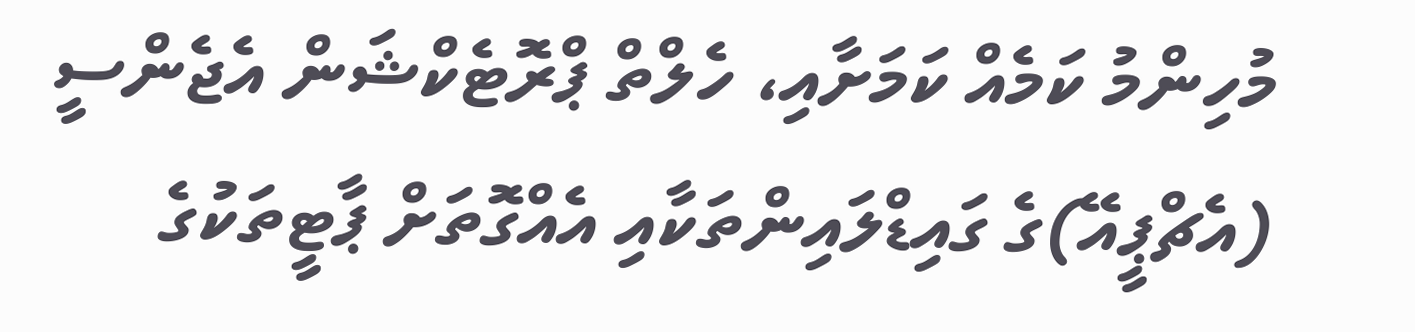މުހިންމު ކަމެއް ކަމަށާއި، ހެލްތް ޕްރޮޓެކްޝަން އެޖެންސީ (އެޗްޕީއޭ)ގެ ގައިޑްލައިންތަކާއި އެއްގޮތަށް ޕާޓީތަކުގެ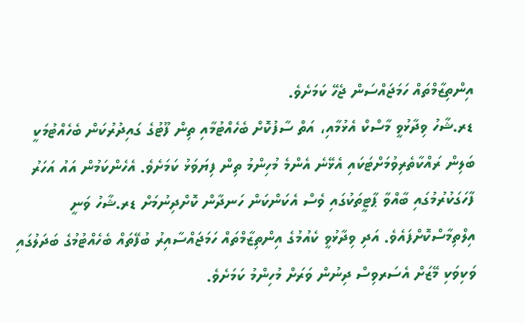އިންތިޒާމްތައް ހަމަޖައްސަން ޖެހޭ ކަމަށެވެ.
ޑރ.ޝާހު ވިދާޅުވީ މާސްކް އެޅުމާއި، އަތް ސާފުކޮށް ބެހެއްޓުމާއި ތިން ފޫޓުގެ ގައިދުރުކަން ބެހެއްޓުމަކީ ބަލިން ރައްކާތެރިވުމަށްޓަކައި އެޅޭނެ އެންމެ މުހިންމު ތިން ފިޔަވަޅު ކަމަށެވެ. އެހެންކަމުން އައު އަހަރު ފާހަގަކުރުމުގައި ބާއްވާ ޕާޓީތަކުގައި ވެސް އެކަންކަން ހަނދާން ކޮށްދިނުމަށް ޑރ.ޝާހު ވަނީ އިލްތިމާސްކޮށްފައެވެ. އަދި ވިދާޅުވީ ކެއުމުގެ އިންތިޒާމްތައް ހަމަޖައްސާއިރު ބުފޭތައް ބެހެއްޓުމުގެ ބަދަލުގައި ވަކިވަކި މޭޒަށް އެސަރވިސް ދިނުން ވަރަށް މުހިންމު ކަމަށެވެ.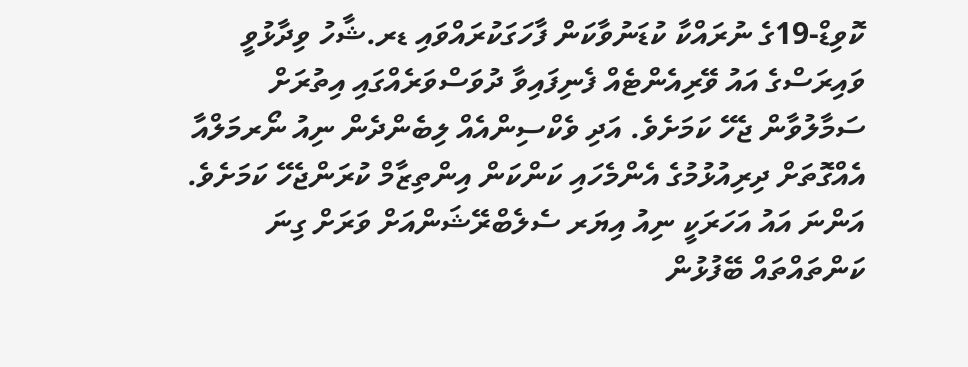ކޮވިޑް-19ގެ ނުރައްކާ ކުޑަނުވާކަން ފާހަގަކުރައްވައި ޑރ.ޝާހު ވިދާޅުވީ ވައިރަސްގެ އައު ވޭރިއެންޓެއް ފެނިފައިވާ ދުވަސްވަރެއްގައި އިތުރަށް ސަމާލުވާން ޖެހޭ ކަމަށެވެ. އަދި ވެކްސިންއެއް ލިބެންދެން ނިއު ނޯރމަލްއާ އެއްގޮތަށް ދިރިއުޅުމުގެ އެންމެހައި ކަންކަން އިންތިޒާމް ކުރަންޖެހޭ ކަމަށެވެ.
އަންނަ އައު އަހަރަކީ ނިއު އިޔަރ ސެލެބްރޭޝަންއަށް ވަރަށް ގިނަ ކަންތައްތައް ބޭފުޅުން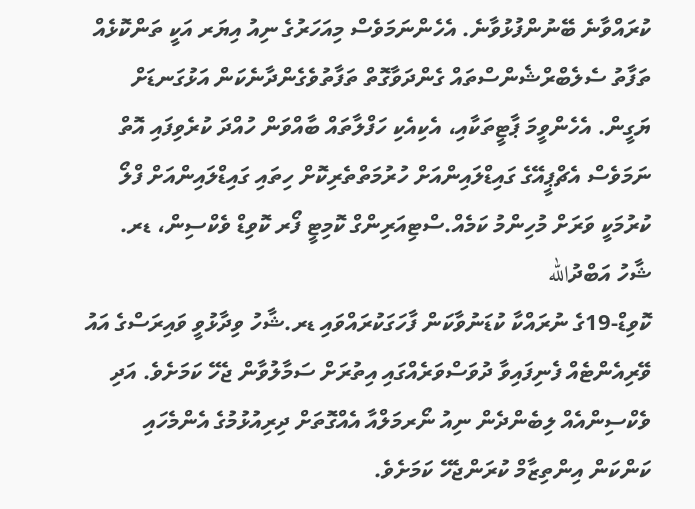ކުރައްވާނެ ބޭނުންފުޅުވާނެ. އެހެންނަމަވެސް މިއަހަރުގެ ނިއު އިޔަރ އަކީ ތަންކޮޅެއް ތަފާތު ސެލެބްރްޝެންސްތައް ގެންދަވާގޮތް ތަފާތުވެގެންދާނެކަން އަޅުގަނޑަށް ޔަގީން. އެހެންވީމަ ޕާޓީތަކާއި، އެކިއެކި ހަފްލާތައް ބާއްވަން ހުއްދަ ކުރެވިފައި އޮތް ނަމަވެސް އެޗްޕީއޭގެ ގައިޑްލައިންއަށް ހުރުމަތްތެރިކޮށް ހިތައި ގައިޑްލައިންއަށް ފްލޯ ކުރުމަކީ ވަރަށް މުހިންމު ކަމެއް.ސްޓިއަރިންގް ކޮމިޓީ ފޯރ ކޮވިޑް ވެކްސިން، ޑރ. ޝާހު އަބްދުالله
ކޮވިޑް-19ގެ ނުރައްކާ ކުޑަނުވާކަން ފާހަގަކުރައްވައި ޑރ.ޝާހު ވިދާޅުވީ ވައިރަސްގެ އައު ވޭރިއެންޓެއް ފެނިފައިވާ ދުވަސްވަރެއްގައި އިތުރަށް ސަމާލުވާން ޖެހޭ ކަމަށެވެ. އަދި ވެކްސިންއެއް ލިބެންދެން ނިއު ނޯރމަލްއާ އެއްގޮތަށް ދިރިއުޅުމުގެ އެންމެހައި ކަންކަން އިންތިޒާމް ކުރަންޖެހޭ ކަމަށެވެ.